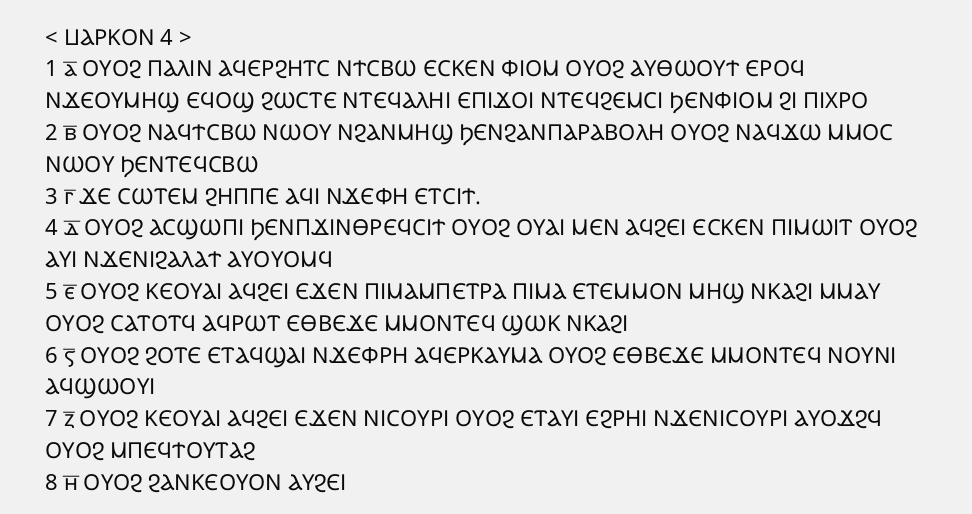< ⳘⲀⲢⲔⲞⲚ 4 >
1 ⲁ̅ ⲞⲨⲞϨ ⲠⲀⲖⲒⲚ ⲀϤⲈⲢϨⲎⲦⲤ ⲚϮⲤⲂⲰ ⲈⲤⲔⲈⲚ ⲪⲒⲞⲘ ⲞⲨⲞϨ ⲀⲨⲐⲰⲞⲨϮ ⲈⲢⲞϤ ⲚϪⲈⲞⲨⲘⲎϢ ⲈϤⲞϢ ϨⲰⲤⲦⲈ ⲚⲦⲈϤⲀⲖⲎⲒ ⲈⲠⲒϪⲞⲒ ⲚⲦⲈϤϨⲈⲘⲤⲒ ϦⲈⲚⲪⲒⲞⲘ ϨⲒ ⲠⲒⲬⲢⲞ
2 ⲃ̅ ⲞⲨⲞϨ ⲚⲀϤϮⲤⲂⲰ ⲚⲰⲞⲨ ⲚϨⲀⲚⲘⲎϢ ϦⲈⲚϨⲀⲚⲠⲀⲢⲀⲂⲞⲖⲎ ⲞⲨⲞϨ ⲚⲀϤϪⲰ ⲘⲘⲞⲤ ⲚⲰⲞⲨ ϦⲈⲚⲦⲈϤⲤⲂⲰ
3 ⲅ̅ ϪⲈ ⲤⲰⲦⲈⲘ ϨⲎⲠⲠⲈ ⲀϤⲒ ⲚϪⲈⲪⲎ ⲈⲦⲤⲒϮ.
4 ⲇ̅ ⲞⲨⲞϨ ⲀⲤϢⲰⲠⲒ ϦⲈⲚⲠϪⲒⲚⲐⲢⲈϤⲤⲒϮ ⲞⲨⲞϨ ⲞⲨⲀⲒ ⲘⲈⲚ ⲀϤϨⲈⲒ ⲈⲤⲔⲈⲚ ⲠⲒⲘⲰⲒⲦ ⲞⲨⲞϨ ⲀⲨⲒ ⲚϪⲈⲚⲒϨⲀⲖⲀϮ ⲀⲨⲞⲨⲞⲘϤ
5 ⲉ̅ ⲞⲨⲞϨ ⲔⲈⲞⲨⲀⲒ ⲀϤϨⲈⲒ ⲈϪⲈⲚ ⲠⲒⲘⲀⲘⲠⲈⲦⲢⲀ ⲠⲒⲘⲀ ⲈⲦⲈⲘⲘⲞⲚ ⲘⲎϢ ⲚⲔⲀϨⲒ ⲘⲘⲀⲨ ⲞⲨⲞϨ ⲤⲀⲦⲞⲦϤ ⲀϤⲢⲰⲦ ⲈⲐⲂⲈϪⲈ ⲘⲘⲞⲚⲦⲈϤ ϢⲰⲔ ⲚⲔⲀϨⲒ
6 ⲋ̅ ⲞⲨⲞϨ ϨⲞⲦⲈ ⲈⲦⲀϤϢⲀⲒ ⲚϪⲈⲪⲢⲎ ⲀϤⲈⲢⲔⲀⲨⲘⲀ ⲞⲨⲞϨ ⲈⲐⲂⲈϪⲈ ⲘⲘⲞⲚⲦⲈϤ ⲚⲞⲨⲚⲒ ⲀϤϢⲰⲞⲨⲒ
7 ⲍ̅ ⲞⲨⲞϨ ⲔⲈⲞⲨⲀⲒ ⲀϤϨⲈⲒ ⲈϪⲈⲚ ⲚⲒⲤⲞⲨⲢⲒ ⲞⲨⲞϨ ⲈⲦⲀⲨⲒ ⲈϨⲢⲎⲒ ⲚϪⲈⲚⲒⲤⲞⲨⲢⲒ ⲀⲨⲞϪϨϤ ⲞⲨⲞϨ ⲘⲠⲈϤϮⲞⲨⲦⲀϨ
8 ⲏ̅ ⲞⲨⲞϨ ϨⲀⲚⲔⲈⲞⲨⲞⲚ ⲀⲨϨⲈⲒ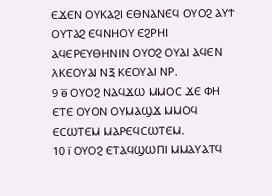ⲈϪⲈⲚ ⲞⲨⲔⲀϨⲒ ⲈⲐⲚⲀⲚⲈϤ ⲞⲨⲞϨ ⲀⲨϮ ⲞⲨⲦⲀϨ ⲈϤⲚⲎⲞⲨ ⲈϨⲢⲎⲒ ⲀϤⲈⲢⲈⲨⲐⲎⲚⲒⲚ ⲞⲨⲞϨ ⲞⲨⲀⲒ ⲀϤⲈⲚ ⲖⲔⲈⲞⲨⲀⲒ ⲚⲜ ⲔⲈⲞⲨⲀⲒ ⲚⲢ.
9 ⲑ̅ ⲞⲨⲞϨ ⲚⲀϤϪⲰ ⲘⲘⲞⲤ ϪⲈ ⲪⲎ ⲈⲦⲈ ⲞⲨⲞⲚ ⲞⲨⲘⲀϢϪ ⲘⲘⲞϤ ⲈⲤⲰⲦⲈⲘ ⲘⲀⲢⲈϤⲤⲰⲦⲈⲘ.
10 ⲓ̅ ⲞⲨⲞϨ ⲈⲦⲀϤϢⲰⲠⲒ ⲘⲘⲀⲨⲀⲦϤ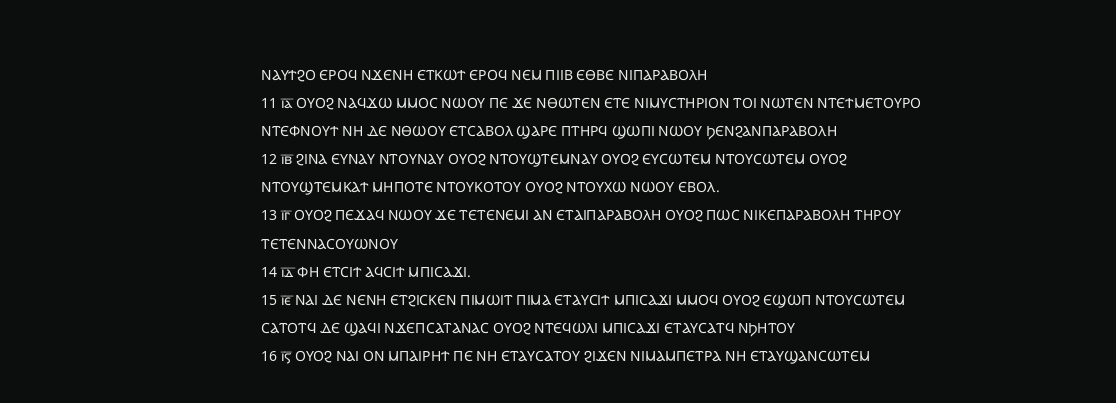ⲚⲀⲨϮϨⲞ ⲈⲢⲞϤ ⲚϪⲈⲚⲎ ⲈⲦⲔⲰϮ ⲈⲢⲞϤ ⲚⲈⲘ ⲠⲒⲒⲂ ⲈⲐⲂⲈ ⲚⲒⲠⲀⲢⲀⲂⲞⲖⲎ
11 ⲓ̅ⲁ̅ ⲞⲨⲞϨ ⲚⲀϤϪⲰ ⲘⲘⲞⲤ ⲚⲰⲞⲨ ⲠⲈ ϪⲈ ⲚⲐⲰⲦⲈⲚ ⲈⲦⲈ ⲚⲒⲘⲨⲤⲦⲎⲢⲒⲞⲚ ⲦⲞⲒ ⲚⲰⲦⲈⲚ ⲚⲦⲈϮⲘⲈⲦⲞⲨⲢⲞ ⲚⲦⲈⲪⲚⲞⲨϮ ⲚⲎ ⲆⲈ ⲚⲐⲰⲞⲨ ⲈⲦⲤⲀⲂⲞⲖ ϢⲀⲢⲈ ⲠⲦⲎⲢϤ ϢⲰⲠⲒ ⲚⲰⲞⲨ ϦⲈⲚϨⲀⲚⲠⲀⲢⲀⲂⲞⲖⲎ
12 ⲓ̅ⲃ̅ ϨⲒⲚⲀ ⲈⲨⲚⲀⲨ ⲚⲦⲞⲨⲚⲀⲨ ⲞⲨⲞϨ ⲚⲦⲞⲨϢⲦⲈⲘⲚⲀⲨ ⲞⲨⲞϨ ⲈⲨⲤⲰⲦⲈⲘ ⲚⲦⲞⲨⲤⲰⲦⲈⲘ ⲞⲨⲞϨ ⲚⲦⲞⲨϢⲦⲈⲘⲔⲀϮ ⲘⲎⲠⲞⲦⲈ ⲚⲦⲞⲨⲔⲞⲦⲞⲨ ⲞⲨⲞϨ ⲚⲦⲞⲨⲬⲰ ⲚⲰⲞⲨ ⲈⲂⲞⲖ.
13 ⲓ̅ⲅ̅ ⲞⲨⲞϨ ⲠⲈϪⲀϤ ⲚⲰⲞⲨ ϪⲈ ⲦⲈⲦⲈⲚⲈⲘⲒ ⲀⲚ ⲈⲦⲀⲒⲠⲀⲢⲀⲂⲞⲖⲎ ⲞⲨⲞϨ ⲠⲰⲤ ⲚⲒⲔⲈⲠⲀⲢⲀⲂⲞⲖⲎ ⲦⲎⲢⲞⲨ ⲦⲈⲦⲈⲚⲚⲀⲤⲞⲨⲰⲚⲞⲨ
14 ⲓ̅ⲇ̅ ⲪⲎ ⲈⲦⲤⲒϮ ⲀϤⲤⲒϮ ⲘⲠⲒⲤⲀϪⲒ.
15 ⲓ̅ⲉ̅ ⲚⲀⲒ ⲆⲈ ⲚⲈⲚⲎ ⲈⲦϨⲒⲤⲔⲈⲚ ⲠⲒⲘⲰⲒⲦ ⲠⲒⲘⲀ ⲈⲦⲀⲨⲤⲒϮ ⲘⲠⲒⲤⲀϪⲒ ⲘⲘⲞϤ ⲞⲨⲞϨ ⲈϢⲰⲠ ⲚⲦⲞⲨⲤⲰⲦⲈⲘ ⲤⲀⲦⲞⲦϤ ⲆⲈ ϢⲀϤⲒ ⲚϪⲈⲠⲤⲀⲦⲀⲚⲀⲤ ⲞⲨⲞϨ ⲚⲦⲈϤⲰⲖⲒ ⲘⲠⲒⲤⲀϪⲒ ⲈⲦⲀⲨⲤⲀⲦϤ ⲚϦⲎⲦⲞⲨ
16 ⲓ̅ⲋ̅ ⲞⲨⲞϨ ⲚⲀⲒ ⲞⲚ ⲘⲠⲀⲒⲢⲎϮ ⲠⲈ ⲚⲎ ⲈⲦⲀⲨⲤⲀⲦⲞⲨ ϨⲒϪⲈⲚ ⲚⲒⲘⲀⲘⲠⲈⲦⲢⲀ ⲚⲎ ⲈⲦⲀⲨϢⲀⲚⲤⲰⲦⲈⲘ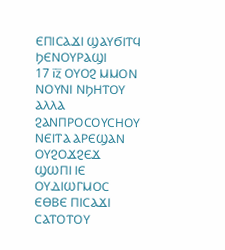ⲈⲠⲒⲤⲀϪⲒ ϢⲀⲨϬⲒⲦϤ ϦⲈⲚⲞⲨⲢⲀϢⲒ
17 ⲓ̅ⲍ̅ ⲞⲨⲞϨ ⲘⲘⲞⲚ ⲚⲞⲨⲚⲒ ⲚϦⲎⲦⲞⲨ ⲀⲖⲖⲀ ϨⲀⲚⲠⲢⲞⲤⲞⲨⲤⲎⲞⲨ ⲚⲈⲒⲦⲀ ⲀⲢⲈϢⲀⲚ ⲞⲨϨⲞϪϨⲈϪ ϢⲰⲠⲒ ⲒⲈ ⲞⲨⲆⲒⲰⲄⲘⲞⲤ ⲈⲐⲂⲈ ⲠⲒⲤⲀϪⲒ ⲤⲀⲦⲞⲦⲞⲨ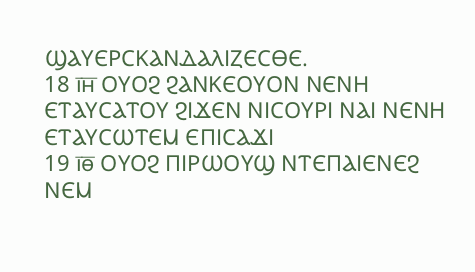ϢⲀⲨⲈⲢⲤⲔⲀⲚⲆⲀⲖⲒⲌⲈⲤⲐⲈ.
18 ⲓ̅ⲏ̅ ⲞⲨⲞϨ ϨⲀⲚⲔⲈⲞⲨⲞⲚ ⲚⲈⲚⲎ ⲈⲦⲀⲨⲤⲀⲦⲞⲨ ϨⲒϪⲈⲚ ⲚⲒⲤⲞⲨⲢⲒ ⲚⲀⲒ ⲚⲈⲚⲎ ⲈⲦⲀⲨⲤⲰⲦⲈⲘ ⲈⲠⲒⲤⲀϪⲒ
19 ⲓ̅ⲑ̅ ⲞⲨⲞϨ ⲠⲒⲢⲰⲞⲨϢ ⲚⲦⲈⲠⲀⲒⲈⲚⲈϨ ⲚⲈⲘ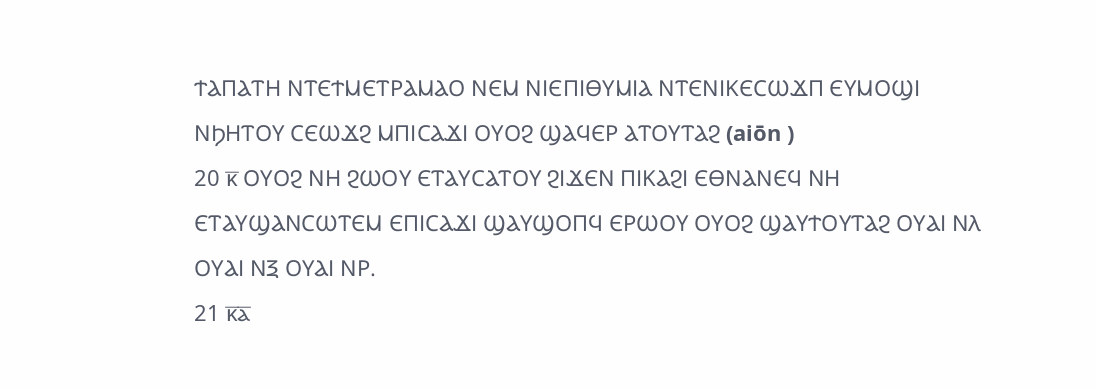ϮⲀⲠⲀⲦⲎ ⲚⲦⲈϮⲘⲈⲦⲢⲀⲘⲀⲞ ⲚⲈⲘ ⲚⲒⲈⲠⲒⲐⲨⲘⲒⲀ ⲚⲦⲈⲚⲒⲔⲈⲤⲰϪⲠ ⲈⲨⲘⲞϢⲒ ⲚϦⲎⲦⲞⲨ ⲤⲈⲰϪϨ ⲘⲠⲒⲤⲀϪⲒ ⲞⲨⲞϨ ϢⲀϤⲈⲢ ⲀⲦⲞⲨⲦⲀϨ (aiōn )
20 ⲕ̅ ⲞⲨⲞϨ ⲚⲎ ϨⲰⲞⲨ ⲈⲦⲀⲨⲤⲀⲦⲞⲨ ϨⲒϪⲈⲚ ⲠⲒⲔⲀϨⲒ ⲈⲐⲚⲀⲚⲈϤ ⲚⲎ ⲈⲦⲀⲨϢⲀⲚⲤⲰⲦⲈⲘ ⲈⲠⲒⲤⲀϪⲒ ϢⲀⲨϢⲞⲠϤ ⲈⲢⲰⲞⲨ ⲞⲨⲞϨ ϢⲀⲨϮⲞⲨⲦⲀϨ ⲞⲨⲀⲒ ⲚⲖ ⲞⲨⲀⲒ ⲚⲜ ⲞⲨⲀⲒ ⲚⲢ.
21 ⲕ̅ⲁ̅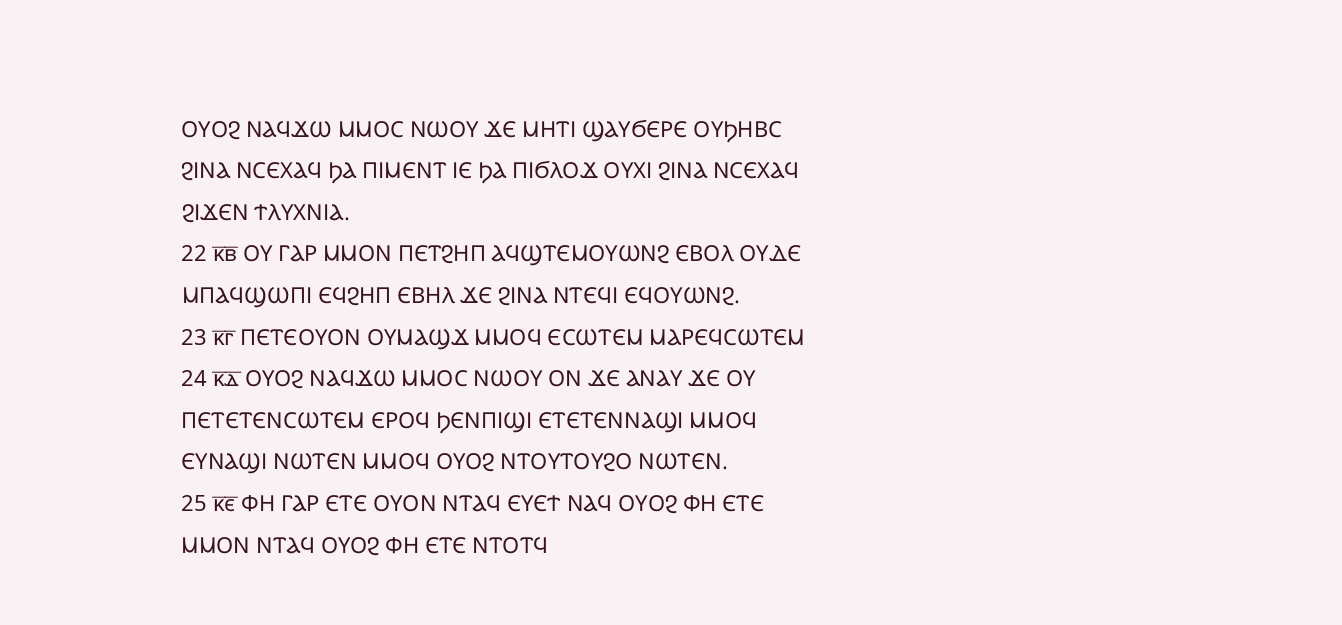ⲞⲨⲞϨ ⲚⲀϤϪⲰ ⲘⲘⲞⲤ ⲚⲰⲞⲨ ϪⲈ ⲘⲎⲦⲒ ϢⲀⲨϬⲈⲢⲈ ⲞⲨϦⲎⲂⲤ ϨⲒⲚⲀ ⲚⲤⲈⲬⲀϤ ϦⲀ ⲠⲒⲘⲈⲚⲦ ⲒⲈ ϦⲀ ⲠⲒϬⲖⲞϪ ⲞⲨⲬⲒ ϨⲒⲚⲀ ⲚⲤⲈⲬⲀϤ ϨⲒϪⲈⲚ ϮⲖⲨⲬⲚⲒⲀ.
22 ⲕ̅ⲃ̅ ⲞⲨ ⲄⲀⲢ ⲘⲘⲞⲚ ⲠⲈⲦϨⲎⲠ ⲀϤϢⲦⲈⲘⲞⲨⲰⲚϨ ⲈⲂⲞⲖ ⲞⲨⲆⲈ ⲘⲠⲀϤϢⲰⲠⲒ ⲈϤϨⲎⲠ ⲈⲂⲎⲖ ϪⲈ ϨⲒⲚⲀ ⲚⲦⲈϤⲒ ⲈϤⲞⲨⲰⲚϨ.
23 ⲕ̅ⲅ̅ ⲠⲈⲦⲈⲞⲨⲞⲚ ⲞⲨⲘⲀϢϪ ⲘⲘⲞϤ ⲈⲤⲰⲦⲈⲘ ⲘⲀⲢⲈϤⲤⲰⲦⲈⲘ
24 ⲕ̅ⲇ̅ ⲞⲨⲞϨ ⲚⲀϤϪⲰ ⲘⲘⲞⲤ ⲚⲰⲞⲨ ⲞⲚ ϪⲈ ⲀⲚⲀⲨ ϪⲈ ⲞⲨ ⲠⲈⲦⲈⲦⲈⲚⲤⲰⲦⲈⲘ ⲈⲢⲞϤ ϦⲈⲚⲠⲒϢⲒ ⲈⲦⲈⲦⲈⲚⲚⲀϢⲒ ⲘⲘⲞϤ ⲈⲨⲚⲀϢⲒ ⲚⲰⲦⲈⲚ ⲘⲘⲞϤ ⲞⲨⲞϨ ⲚⲦⲞⲨⲦⲞⲨϨⲞ ⲚⲰⲦⲈⲚ.
25 ⲕ̅ⲉ̅ ⲪⲎ ⲄⲀⲢ ⲈⲦⲈ ⲞⲨⲞⲚ ⲚⲦⲀϤ ⲈⲨⲈϮ ⲚⲀϤ ⲞⲨⲞϨ ⲪⲎ ⲈⲦⲈ ⲘⲘⲞⲚ ⲚⲦⲀϤ ⲞⲨⲞϨ ⲪⲎ ⲈⲦⲈ ⲚⲦⲞⲦϤ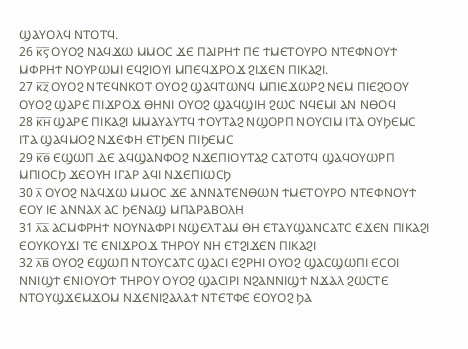ϢⲀⲨⲞⲖϤ ⲚⲦⲞⲦϤ.
26 ⲕ̅ⲋ̅ ⲞⲨⲞϨ ⲚⲀϤϪⲰ ⲘⲘⲞⲤ ϪⲈ ⲠⲀⲒⲢⲎϮ ⲠⲈ ϮⲘⲈⲦⲞⲨⲢⲞ ⲚⲦⲈⲪⲚⲞⲨϮ ⲘⲪⲢⲎϮ ⲚⲞⲨⲢⲰⲘⲒ ⲈϤϨⲒⲞⲨⲒ ⲘⲠⲈϤϪⲢⲞϪ ϨⲒϪⲈⲚ ⲠⲒⲔⲀϨⲒ.
27 ⲕ̅ⲍ̅ ⲞⲨⲞϨ ⲚⲦⲈϤⲚⲔⲞⲦ ⲞⲨⲞϨ ϢⲀϤⲦⲰⲚϤ ⲘⲠⲒⲈϪⲰⲢϨ ⲚⲈⲘ ⲠⲒⲈϨⲞⲞⲨ ⲞⲨⲞϨ ϢⲀⲢⲈ ⲠⲒϪⲢⲞϪ ⲐⲎⲚⲒ ⲞⲨⲞϨ ϢⲀϤϢⲒⲎ ϨⲰⲤ ⲚϤⲈⲘⲒ ⲀⲚ ⲚⲐⲞϤ
28 ⲕ̅ⲏ̅ ϢⲀⲢⲈ ⲠⲒⲔⲀϨⲒ ⲘⲘⲀⲨⲀⲨⲦϤ ϮⲞⲨⲦⲀϨ ⲚϢⲞⲢⲠ ⲚⲞⲨⲤⲒⲘ ⲒⲦⲀ ⲞⲨϦⲈⲘⲤ ⲒⲦⲀ ϢⲀϤⲘⲞϨ ⲚϪⲈⲪⲎ ⲈⲦϦⲈⲚ ⲠⲒϦⲈⲘⲤ
29 ⲕ̅ⲑ̅ ⲈϢⲰⲠ ⲆⲈ ⲀϤϢⲀⲚⲪⲞϨ ⲚϪⲈⲠⲒⲞⲨⲦⲀϨ ⲤⲀⲦⲞⲦϤ ϢⲀϤⲞⲨⲰⲢⲠ ⲘⲠⲒⲞⲤϦ ϪⲈⲞⲨⲎ ⲒⲄⲀⲢ ⲀϤⲒ ⲚϪⲈⲠⲒⲰⲤϦ
30 ⲗ̅ ⲞⲨⲞϨ ⲚⲀϤϪⲰ ⲘⲘⲞⲤ ϪⲈ ⲀⲚⲚⲀⲦⲈⲚⲐⲰⲚ ϮⲘⲈⲦⲞⲨⲢⲞ ⲚⲦⲈⲪⲚⲞⲨϮ ⲈⲞⲨ ⲒⲈ ⲀⲚⲚⲀⲬ ⲀⲤ ϦⲈⲚⲀϢ ⲘⲠⲀⲢⲀⲂⲞⲖⲎ
31 ⲗ̅ⲁ̅ ⲀⲤⲘⲪⲢⲎϮ ⲚⲞⲨⲚⲀⲪⲢⲒ ⲚϢⲈⲖⲦⲀⲘ ⲐⲎ ⲈⲦⲀⲨϢⲀⲚⲤⲀⲦⲤ ⲈϪⲈⲚ ⲠⲒⲔⲀϨⲒ ⲈⲞⲨⲔⲞⲨϪⲒ ⲦⲈ ⲈⲚⲒϪⲢⲞϪ ⲦⲎⲢⲞⲨ ⲚⲎ ⲈⲦϨⲒϪⲈⲚ ⲠⲒⲔⲀϨⲒ
32 ⲗ̅ⲃ̅ ⲞⲨⲞϨ ⲈϢⲰⲠ ⲚⲦⲞⲨⲤⲀⲦⲤ ϢⲀⲤⲒ ⲈϨⲢⲎⲒ ⲞⲨⲞϨ ϢⲀⲤϢⲰⲠⲒ ⲈⲤⲞⲒ ⲚⲚⲒϢϮ ⲈⲚⲒⲞⲨⲞϮ ⲦⲎⲢⲞⲨ ⲞⲨⲞϨ ϢⲀⲤⲒⲢⲒ ⲚϨⲀⲚⲚⲒϢϮ ⲚϪⲀⲖ ϨⲰⲤⲦⲈ ⲚⲦⲞⲨϢϪⲈⲘϪⲞⲘ ⲚϪⲈⲚⲒϨⲀⲖⲀϮ ⲚⲦⲈⲦⲪⲈ ⲈⲞⲨⲞϨ ϦⲀ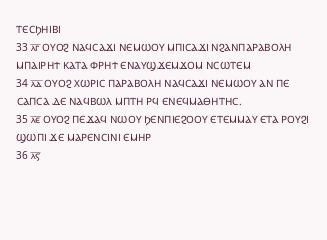ⲦⲈⲤϦⲎⲒⲂⲒ
33 ⲗ̅ⲅ̅ ⲞⲨⲞϨ ⲚⲀϤⲤⲀϪⲒ ⲚⲈⲘⲰⲞⲨ ⲘⲠⲒⲤⲀϪⲒ ⲚϨⲀⲚⲠⲀⲢⲀⲂⲞⲖⲎ ⲘⲠⲀⲒⲢⲎϮ ⲔⲀⲦⲀ ⲪⲢⲎϮ ⲈⲚⲀⲨϢϪⲈⲘϪⲞⲘ ⲚⲤⲰⲦⲈⲘ
34 ⲗ̅ⲇ̅ ⲞⲨⲞϨ ⲬⲰⲢⲒⲤ ⲠⲀⲢⲀⲂⲞⲖⲎ ⲚⲀϤⲤⲀϪⲒ ⲚⲈⲘⲰⲞⲨ ⲀⲚ ⲠⲈ ⲤⲀⲠⲤⲀ ⲆⲈ ⲚⲀϤⲂⲰⲖ ⲘⲠⲦⲎ ⲢϤ ⲈⲚⲈϤⲘⲀⲐⲎⲦⲎⲤ.
35 ⲗ̅ⲉ̅ ⲞⲨⲞϨ ⲠⲈϪⲀϤ ⲚⲰⲞⲨ ϦⲈⲚⲠⲒⲈϨⲞⲞⲨ ⲈⲦⲈⲘⲘⲀⲨ ⲈⲦⲀ ⲢⲞⲨϨⲒ ϢⲰⲠⲒ ϪⲈ ⲘⲀⲢⲈⲚⲤⲒⲚⲒ ⲈⲘⲎⲢ
36 ⲗ̅ⲋ̅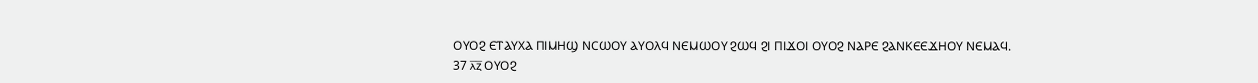ⲞⲨⲞϨ ⲈⲦⲀⲨⲬⲀ ⲠⲒⲘⲎϢ ⲚⲤⲰⲞⲨ ⲀⲨⲞⲖϤ ⲚⲈⲘⲰⲞⲨ ϨⲰϤ ϨⲒ ⲠⲒϪⲞⲒ ⲞⲨⲞϨ ⲚⲀⲢⲈ ϨⲀⲚⲔⲈⲈϪⲎⲞⲨ ⲚⲈⲘⲀϤ.
37 ⲗ̅ⲍ̅ ⲞⲨⲞϨ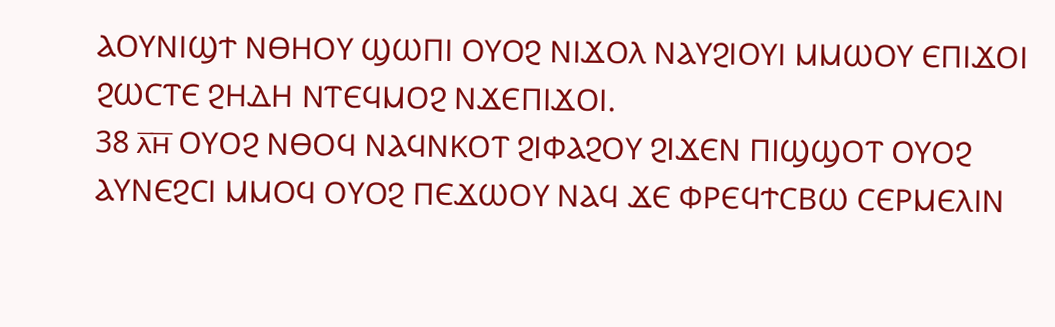ⲀⲞⲨⲚⲒϢϮ ⲚⲐⲎⲞⲨ ϢⲰⲠⲒ ⲞⲨⲞϨ ⲚⲒϪⲞⲖ ⲚⲀⲨϨⲒⲞⲨⲒ ⲘⲘⲰⲞⲨ ⲈⲠⲒϪⲞⲒ ϨⲰⲤⲦⲈ ϨⲎⲆⲎ ⲚⲦⲈϤⲘⲞϨ ⲚϪⲈⲠⲒϪⲞⲒ.
38 ⲗ̅ⲏ̅ ⲞⲨⲞϨ ⲚⲐⲞϤ ⲚⲀϤⲚⲔⲞⲦ ϨⲒⲪⲀϨⲞⲨ ϨⲒϪⲈⲚ ⲠⲒϢϢⲞⲦ ⲞⲨⲞϨ ⲀⲨⲚⲈϨⲤⲒ ⲘⲘⲞϤ ⲞⲨⲞϨ ⲠⲈϪⲰⲞⲨ ⲚⲀϤ ϪⲈ ⲪⲢⲈϤϮⲤⲂⲰ ⲤⲈⲢⲘⲈⲖⲒⲚ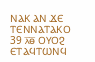ⲚⲀⲔ ⲀⲚ ϪⲈ ⲦⲈⲚⲚⲀⲦⲀⲔⲞ
39 ⲗ̅ⲑ̅ ⲞⲨⲞϨ ⲈⲦⲀϤⲦⲰⲚϤ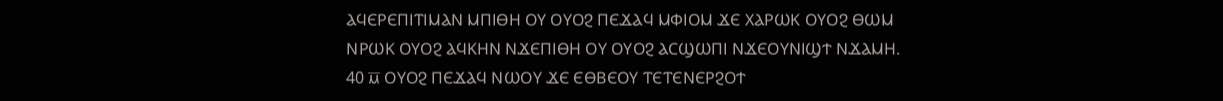ⲀϤⲈⲢⲈⲠⲒⲦⲒⲘⲀⲚ ⲘⲠⲒⲐⲎ ⲞⲨ ⲞⲨⲞϨ ⲠⲈϪⲀϤ ⲘⲪⲒⲞⲘ ϪⲈ ⲬⲀⲢⲰⲔ ⲞⲨⲞϨ ⲐⲰⲘ ⲚⲢⲰⲔ ⲞⲨⲞϨ ⲀϤⲔⲎⲚ ⲚϪⲈⲠⲒⲐⲎ ⲞⲨ ⲞⲨⲞϨ ⲀⲤϢⲰⲠⲒ ⲚϪⲈⲞⲨⲚⲒϢϮ ⲚϪⲀⲘⲎ.
40 ⲙ̅ ⲞⲨⲞϨ ⲠⲈϪⲀϤ ⲚⲰⲞⲨ ϪⲈ ⲈⲐⲂⲈⲞⲨ ⲦⲈⲦⲈⲚⲈⲢϨⲞϮ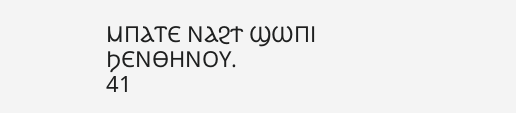ⲘⲠⲀⲦⲈ ⲚⲀϨϮ ϢⲰⲠⲒ ϦⲈⲚⲐⲎⲚⲞⲨ.
41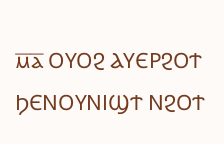ⲙ̅ⲁ̅ ⲞⲨⲞϨ ⲀⲨⲈⲢϨⲞϮ ϦⲈⲚⲞⲨⲚⲒϢϮ ⲚϨⲞϮ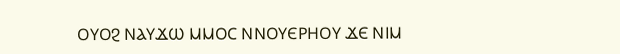ⲞⲨⲞϨ ⲚⲀⲨϪⲰ ⲘⲘⲞⲤ ⲚⲚⲞⲨⲈⲢⲎⲞⲨ ϪⲈ ⲚⲒⲘ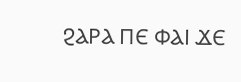ϨⲀⲢⲀ ⲠⲈ ⲪⲀⲒ ϪⲈ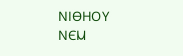ⲚⲒⲐⲎⲞⲨ ⲚⲈⲘ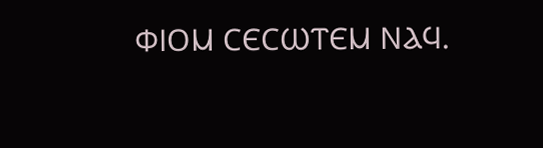ⲪⲒⲞⲘ ⲤⲈⲤⲰⲦⲈⲘ ⲚⲀϤ.